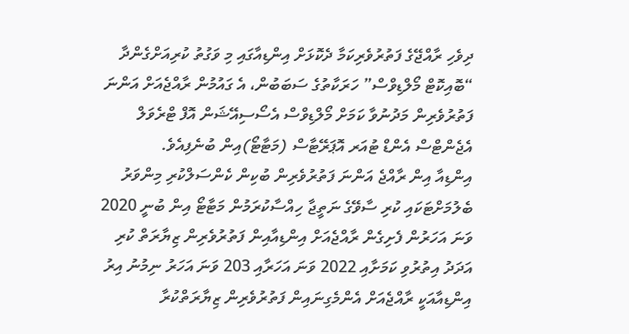ދިވެހި ރާއްޖޭގެ ފަތުރުވެރިކަމާ ދެކޮޅަށް އިންޑިއާގައި މި ވަގުތު ކުރިއަށްގެންދާ “ބޮއިކޮޓް މޯލްޑިވްސް” ހަރަކާތުގެ ސަބަބުން، އެ ގައުމުން ރާއްޖެއަށް އަންނަ ފަތުރުވެރިން މަދުނުވާ ކަމަށް މޯލްޑިވްސް އެސޯސިއޭޝަން އޮފް ޓްރެވަލް އެޖެންޓްސް އެންޑް ޓުއަރ އޮޕަރޭޓާސް (މަޓާޓޯ)އިން ބުނެފިއެވެ.
އިންޑިއާ އިން ރާއްޖެ އަންނަ ފަތުރުވެރިން ބުކިން ކެންސަލްކުރި މިންވަރު ބެލުމަށްޓަކައި ކުރި ސާވޭގެ ނަތީޖާ ހިއްސާކުރަމުން މަޓާޓޯ އިން ބުނީ 2020 ވަނަ އަހަރުން ފެށިގެން ރާއްޖެއަށް އިންޑިއާއިން ފަތުރުވެރިން ޒިޔާރަތް ކުރި އަދަދު އިތުރުވި ކަމަށާއި 2022 ވަނަ އަހަރާއި 203 ވަނަ އަހަރު ނިމުނު އިރު އިންޑިއާއަކީ ރާއްޖެއަށް އެންމެގިނައިން ފަތުރުވެރިން ޒިޔާރަތްކުރާ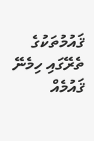ޤައުމުތަކުގެ ތެރޭގައި ހިމެނޭ ޤައުމެއް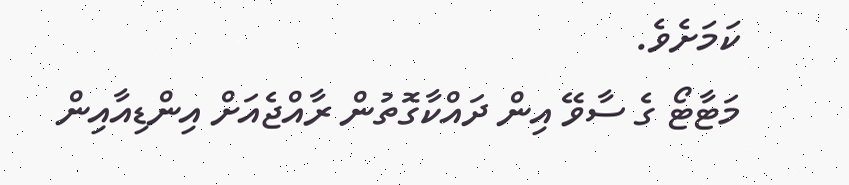ކަމަށެވެ.
މަޓާޓޯ ގެ ސާވޭ އިން ދައްކާގޮތުން ރާއްޖެއަށް އިންޑިއާއިން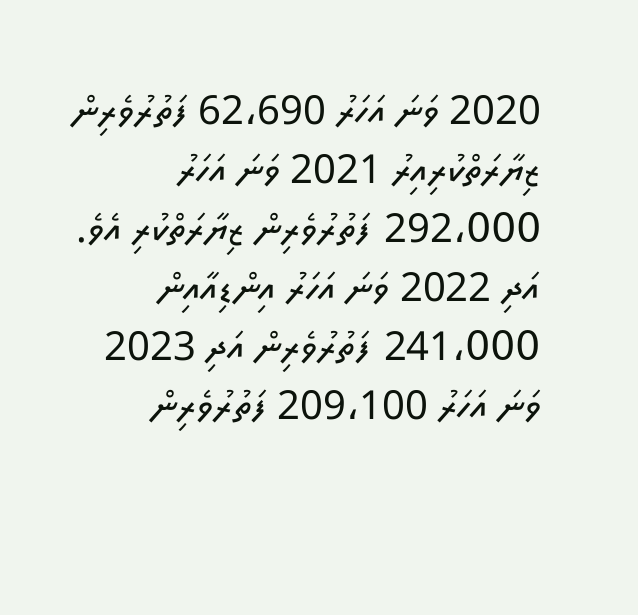2020 ވަނަ އަހަރު 62،690 ފަތުރުވެރިން ޒިޔާރަތްކުރިއިރު 2021 ވަނަ އަހަރު 292،000 ފަތުރުވެރިން ޒިޔާރަތްކުރި އެވެ. އަދި 2022 ވަނަ އަހަރު އިންޑިއާއިން 241،000 ފަތުރުވެރިން އަދި 2023 ވަނަ އަހަރު 209،100 ފަތުރުވެރިން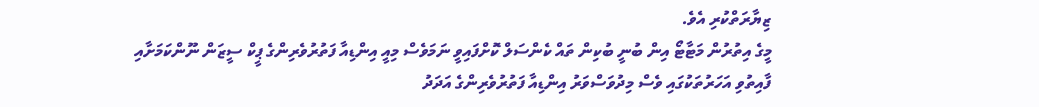ޒިޔާރަތްކުރި އެވެ.
މީގެ އިތުރުން މަޓާޓޯ އިން ބުނީ ބުކިން ތައް ކެންސަލް ކޮށްފައިވީ ނަމަވެސް މިއީ އިންޑިއާ ފަތުރުވެރިންގެ ޕީކް ސީޒަން ނޫންކަމަށާއި ފާއިތުވި އަހަރުތަކުގައި ވެސް މިދުވަސްވަރު އިންޑިއާ ފަތުރުވެރިންގެ އަދަދު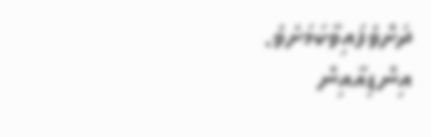ދަށްވެފައިވާކަމަށެވެ.
އިންޑިއާއިން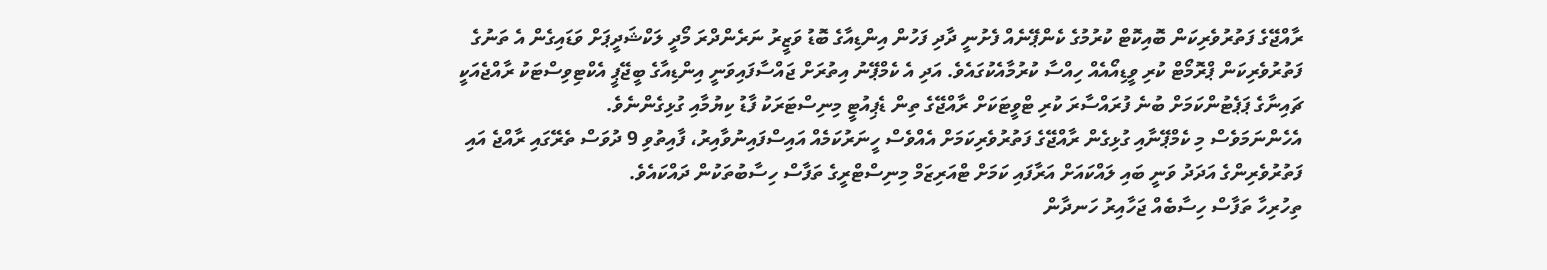ރާއްޖޭގެ ފަތުރުވެރިކަން ބޮއިކޮޓް ކުރުމުގެ ކެންޕޭނެއް ފެށުނީ ދާދި ފަހުން އިންޑިއާގެ ބޮޑު ވަޒީރު ނަރެންދްރަ މޯދީ ލަކްޝަދީޕަށް ވަޑައިގެން އެ ތަނުގެ ފަތުރުވެރިކަން ޕްރޮމޯޓް ކުރި ވީޑިއޯއެއް ހިއްސާ ކުރުމާއެކުގައެވެ. އަދި އެ ކެމްޕޭނު އިތުރަށް ޖައްސާފައިވަނީ އިންޑިއާގެ ބީޖޭޕީ އެކްޓިވިސްޓަކު ރާއްޖެއަކީ ޗައިނާގެ ޕަޕެޓުންކަމަށް ބުނެ ފުރައްސާރަ ކުރި ޓްވީޓަކަށް ރާއްޖޭގެ ތިން ޑެޕިއުޓީ މިނިސްޓަރަކު ފާޑު ކިޔުމާއި ގުޅިގެންނެވެ.
އެހެންނަމަވެސް މި ކެމްޕޭނާއި ގުޅިގެން ރާއްޖޭގެ ފަތުރުވެރިކަމަށް އެއްވެސް ހީނަރުކަމެއް އައިސްފައިނުވާއިރު، ފާއިތުވި 9 ދުވަސް ތެރޭގައި ރާއްޖެ އައި ފަތުރުވެރިންގެ އަދަދު ވަނީ ބައި ލައްކައަށް އަރާފައި ކަމަށް ޓްއަރިޒަމް މިނިސްޓްރީގެ ތަފާސް ހިސާބުތަކުން ދައްކައެވެ.
ތިހުރިހާ ތަފާސް ހިސާބެއް ޖަހާއިރު ހަނދާން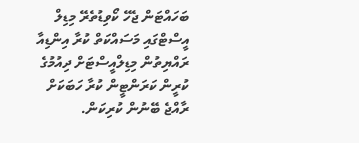ބަހައްޓަން ޖެހޭ ކޯވިޑުތެރޭ މިޑިލް އީސްޓްގައި މަސައްކަތް ކުރާ އިންޑިއާ ރައްޔިތުން މިޑިލްއީސްޓަށް ދިއުމުގެ ކުރީން ކަރަންޓީން ކުރާ ހަބަކަށް ރާއްޖެ ބޭނުން ކުރިކަން.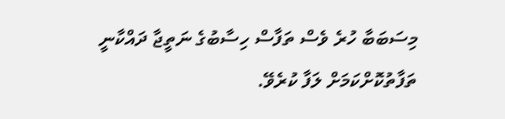މިސަބަބާ ހުރެ ވެސް ތަފާސް ހިސާބުގެ ނަތީޖާ ދައްކާނީ ތަފާތުކޮށްކަމަށް ލަފާ ކުރެވޭ.